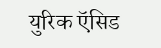युरिक ऍसिड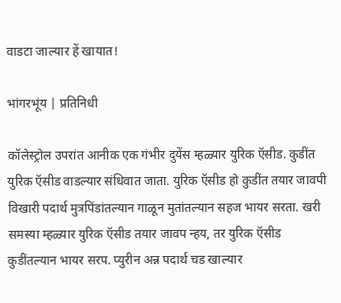वाडटा जाल्यार हें खायात!

भांगरभूंय | प्रतिनिधी

कॉलेस्ट्रोल उपरांत आनीक एक गंभीर दुयेंस म्हळ्यार युरिक ऍसीड. कुडींत युरिक ऍसीड वाडल्यार संधिवात जाता. युरिक ऍसीड हो कुडींत तयार जावपी विखारी पदार्थ मुत्रपिंडांतल्यान गाळून मुतांतल्यान सहज भायर सरता. खरी समस्या म्हळ्यार युरिक ऍसीड तयार जावप न्हय, तर युरिक ऍसीड कुडींतल्यान भायर सरप. प्युरीन अन्न पदार्थ चड खाल्यार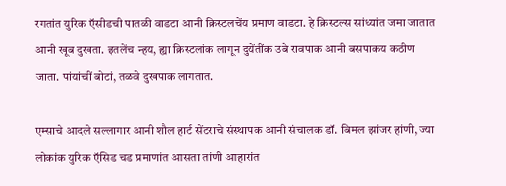रगतांत युरिक ऍसीडची पातळी वाडटा आनी क्रिस्टलचेंय प्रमाण वाडटा. हे क्रिस्टल्स सांध्यांत जमा जातात आनी खूब दुखता. इतलेंच न्हय, ह्या क्रिस्टलांक लागून दुयेंतींक उबे रावपाक आनी बसपाकय कठीण जाता. पांयांचीं बोटां, तळवे दुखपाक लागतात.

एम्साचे आदले सल्लागार आनी शौल हार्ट सेंटराचे संस्थापक आनी संचालक डॉ. बिमल झांजर हांणी, ज्या लोकांक युरिक ऍसिड चड प्रमाणांत आसता तांणी आहारांत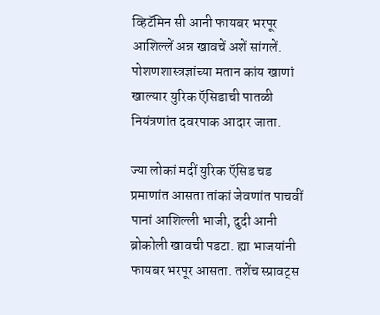व्हिटॅमिन सी आनी फायबर भरपूर आशिल्लें अन्न खावचें अशें सांगलें. पोशणशास्त्रज्ञांच्या मतान कांय खाणां खाल्यार युरिक ऍसिडाची पातळी नियंत्रणांत दवरपाक आदार जाता.

ज्या लोकां मदीं युरिक ऍसिड चड प्रमाणांत आसता तांकां जेवणांत पाचवीं पानां आशिल्ली भाजी, दुदी आनी ब्रोकोली खावची पडटा. ह्या भाजयांनी फायबर भरपूर आसता. तशेंच स्प्रावट्स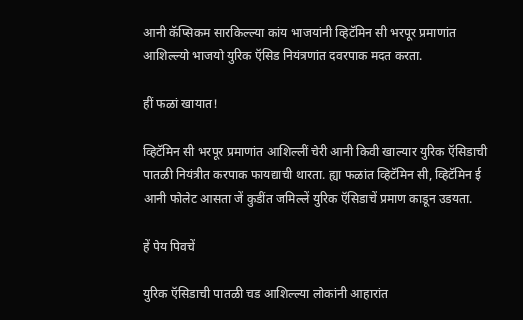आनी कॅप्सिकम सारकिल्ल्या कांय भाजयांनी व्हिटॅमिन सी भरपूर प्रमाणांत आशिल्ल्यो भाजयो युरिक ऍसिड नियंत्रणांत दवरपाक मदत करता.

हीं फळां खायात!

व्हिटॅमिन सी भरपूर प्रमाणांत आशिल्लीं चेरी आनी किवी खाल्यार युरिक ऍसिडाची पातळी नियंत्रीत करपाक फायद्याची थारता. ह्या फळांत व्हिटॅमिन सी, व्हिटॅमिन ई आनी फोलेट आसता जें कुडींत जमिल्लें युरिक ऍसिडाचें प्रमाण काडून उडयता.

हें पेय पिवचें

युरिक ऍसिडाची पातळी चड आशिल्ल्या लोकांनी आहारांत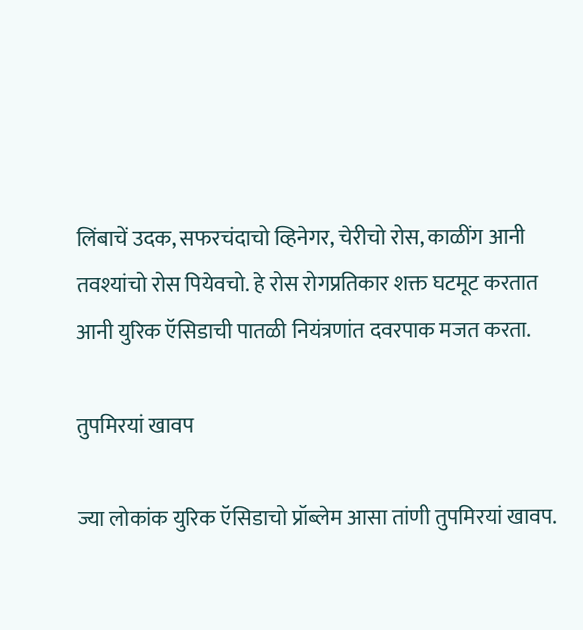लिंबाचें उदक, सफरचंदाचो व्हिनेगर, चेरीचो रोस, काळींग आनी तवश्यांचो रोस पियेवचो. हे रोस रोगप्रतिकार शक्त घटमूट करतात आनी युरिक ऍसिडाची पातळी नियंत्रणांत दवरपाक मजत करता.

तुपमिरयां खावप

ज्या लोकांक युरिक ऍसिडाचो प्रॉब्लेम आसा तांणी तुपमिरयां खावप.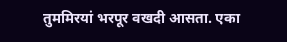तुममिरयां भरपूर वखदी आसता. एका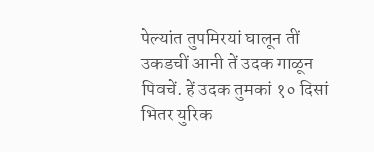पेल्यांत तुपमिरयां घालून तीं उकडचीं आनी तें उदक गाळून पिवचें. हें उदक तुमकां १० दिसां भितर युरिक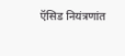ऍसिड नियंत्रणांत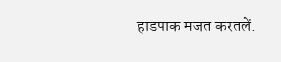हाडपाक मजत करतलें.